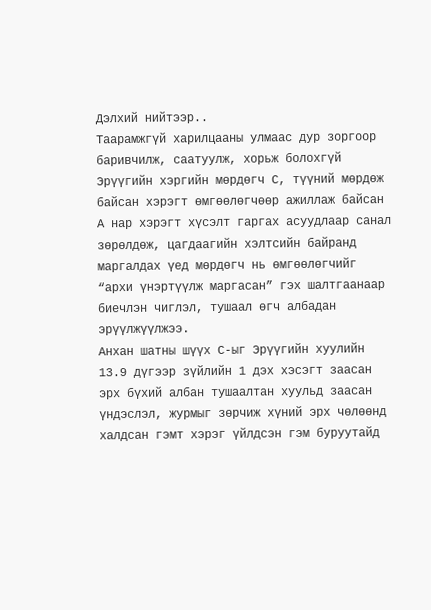Дэлхий нийтээр..
Таарамжгүй харилцааны улмаас дур зоргоор баривчилж, саатуулж, хорьж болохгүй
Эрүүгийн хэргийн мөрдөгч С, түүний мөрдөж байсан хэрэгт өмгөөлөгчөөр ажиллаж байсан А нар хэрэгт хүсэлт гаргах асуудлаар санал зөрөлдөж, цагдаагийн хэлтсийн байранд маргалдах үед мөрдөгч нь өмгөөлөгчийг “архи үнэртүүлж маргасан” гэх шалтгаанаар биечлэн чиглэл, тушаал өгч албадан эрүүлжүүлжээ.
Анхан шатны шүүх С-ыг Эрүүгийн хуулийн 13.9 дүгээр зүйлийн 1 дэх хэсэгт заасан эрх бүхий албан тушаалтан хуульд заасан үндэслэл, журмыг зөрчиж хүний эрх чөлөөнд халдсан гэмт хэрэг үйлдсэн гэм буруутайд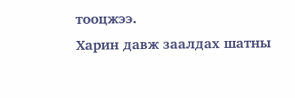тооцжээ.
Харин давж заалдах шатны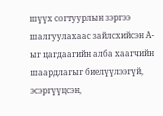шүүх согтуурлын зэргээ шалгуулахаас зайлсхийсэн А-ыг цагдаагийн алба хаагчийн шаардлагыг биелүүлээгүй, эсэргүүцсэн,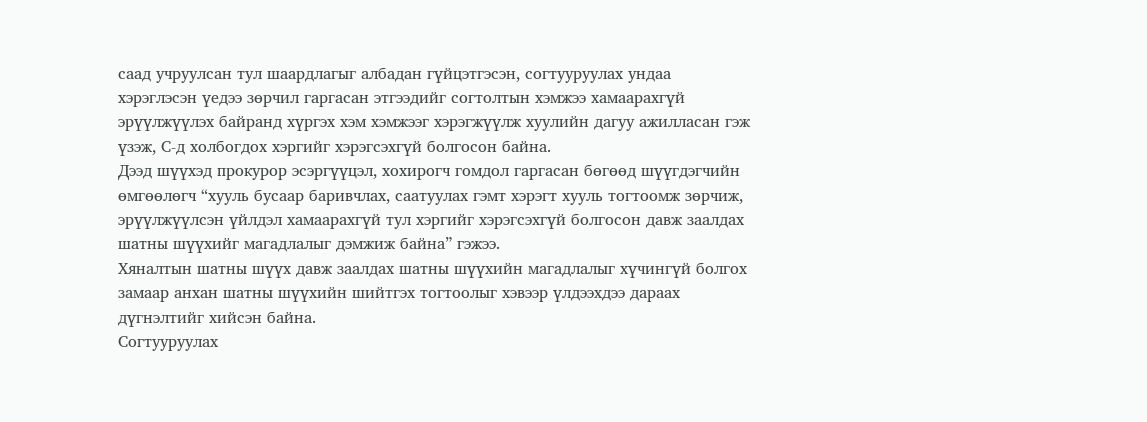саад учруулсан тул шаардлагыг албадан гүйцэтгэсэн, согтууруулах ундаа хэрэглэсэн үедээ зөрчил гаргасан этгээдийг согтолтын хэмжээ хамаарахгүй эрүүлжүүлэх байранд хүргэх хэм хэмжээг хэрэгжүүлж хуулийн дагуу ажилласан гэж үзэж, С-д холбогдох хэргийг хэрэгсэхгүй болгосон байна.
Дээд шүүхэд прокурор эсэргүүцэл, хохирогч гомдол гаргасан бөгөөд шүүгдэгчийн өмгөөлөгч “хууль бусаар баривчлах, саатуулах гэмт хэрэгт хууль тогтоомж зөрчиж, эрүүлжүүлсэн үйлдэл хамаарахгүй тул хэргийг хэрэгсэхгүй болгосон давж заалдах шатны шүүхийг магадлалыг дэмжиж байна” гэжээ.
Хяналтын шатны шүүх давж заалдах шатны шүүхийн магадлалыг хүчингүй болгох замаар анхан шатны шүүхийн шийтгэх тогтоолыг хэвээр үлдээхдээ дараах дүгнэлтийг хийсэн байна.
Согтууруулах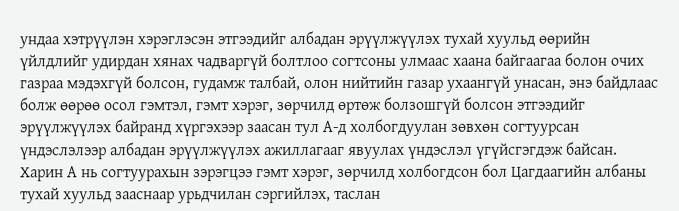ундаа хэтрүүлэн хэрэглэсэн этгээдийг албадан эрүүлжүүлэх тухай хуульд өөрийн үйлдлийг удирдан хянах чадваргүй болтлоо согтсоны улмаас хаана байгаагаа болон очих газраа мэдэхгүй болсон, гудамж талбай, олон нийтийн газар ухаангүй унасан, энэ байдлаас болж өөрөө осол гэмтэл, гэмт хэрэг, зөрчилд өртөж болзошгүй болсон этгээдийг эрүүлжүүлэх байранд хүргэхээр заасан тул А-д холбогдуулан зөвхөн согтуурсан үндэслэлээр албадан эрүүлжүүлэх ажиллагааг явуулах үндэслэл үгүйсгэгдэж байсан. Харин А нь согтуурахын зэрэгцээ гэмт хэрэг, зөрчилд холбогдсон бол Цагдаагийн албаны тухай хуульд зааснаар урьдчилан сэргийлэх, таслан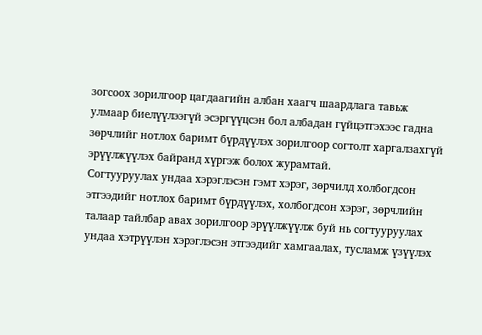зогсоох зорилгоор цагдаагийн албан хаагч шаардлага тавьж улмаар биелүүлээгүй эсэргүүцсэн бол албадан гүйцэтгэхээс гадна зөрчлийг нотлох баримт бүрдүүлэх зорилгоор согтолт харгалзахгүй эрүүлжүүлэх байранд хүргэж болох журамтай.
Согтууруулах ундаа хэрэглэсэн гэмт хэрэг, зөрчилд холбогдсон этгээдийг нотлох баримт бүрдүүлэх, холбогдсон хэрэг, зөрчлийн талаар тайлбар авах зорилгоор эрүүлжүүлж буй нь согтууруулах ундаа хэтрүүлэн хэрэглэсэн этгээдийг хамгаалах, тусламж үзүүлэх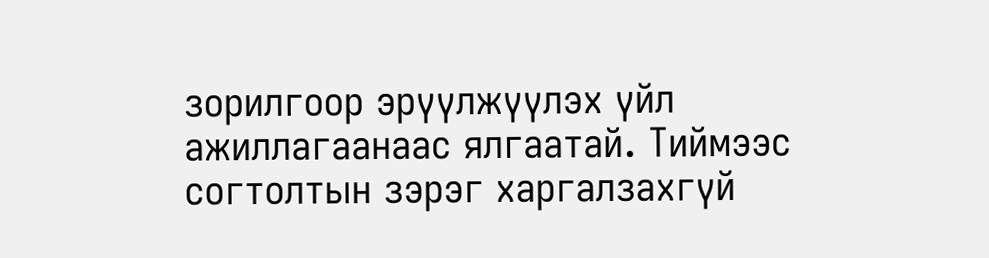зорилгоор эрүүлжүүлэх үйл ажиллагаанаас ялгаатай. Тиймээс согтолтын зэрэг харгалзахгүй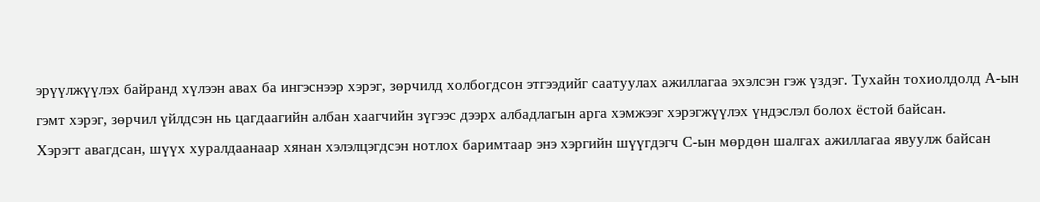эрүүлжүүлэх байранд хүлээн авах ба ингэснээр хэрэг, зөрчилд холбогдсон этгээдийг саатуулах ажиллагаа эхэлсэн гэж үздэг. Тухайн тохиолдолд А-ын гэмт хэрэг, зөрчил үйлдсэн нь цагдаагийн албан хаагчийн зүгээс дээрх албадлагын арга хэмжээг хэрэгжүүлэх үндэслэл болох ёстой байсан.
Хэрэгт авагдсан, шүүх хуралдаанаар хянан хэлэлцэгдсэн нотлох баримтаар энэ хэргийн шүүгдэгч С-ын мөрдөн шалгах ажиллагаа явуулж байсан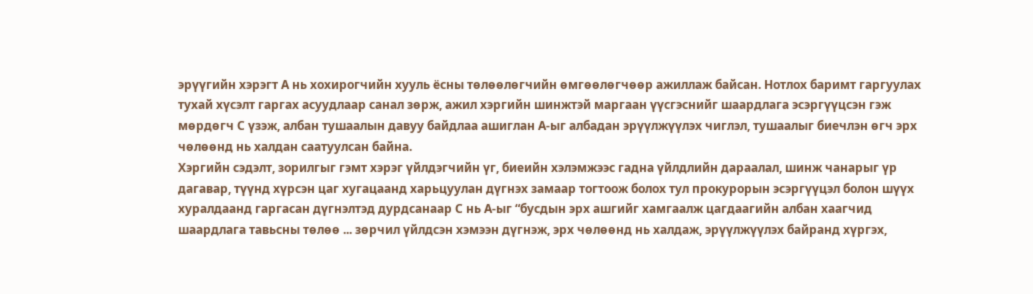эрүүгийн хэрэгт А нь хохирогчийн хууль ёсны төлөөлөгчийн өмгөөлөгчөөр ажиллаж байсан. Нотлох баримт гаргуулах тухай хүсэлт гаргах асуудлаар санал зөрж, ажил хэргийн шинжтэй маргаан үүсгэснийг шаардлага эсэргүүцсэн гэж мөрдөгч С үзэж, албан тушаалын давуу байдлаа ашиглан А-ыг албадан эрүүлжүүлэх чиглэл, тушаалыг биечлэн өгч эрх чөлөөнд нь халдан саатуулсан байна.
Хэргийн сэдэлт, зорилгыг гэмт хэрэг үйлдэгчийн үг, биеийн хэлэмжээс гадна үйлдлийн дараалал, шинж чанарыг үр дагавар, түүнд хүрсэн цаг хугацаанд харьцуулан дүгнэх замаар тогтоож болох тул прокурорын эсэргүүцэл болон шүүх хуралдаанд гаргасан дүгнэлтэд дурдсанаар С нь А-ыг “бусдын эрх ашгийг хамгаалж цагдаагийн албан хаагчид шаардлага тавьсны төлөө ... зөрчил үйлдсэн хэмээн дүгнэж, эрх чөлөөнд нь халдаж, эрүүлжүүлэх байранд хүргэх,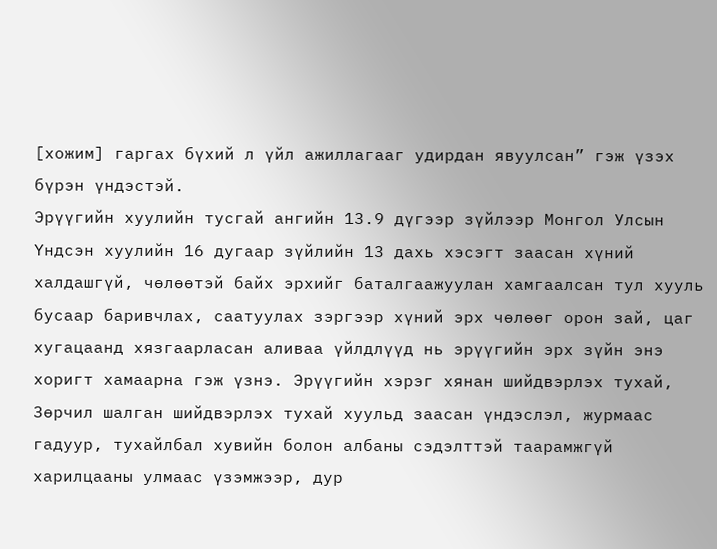[хожим] гаргах бүхий л үйл ажиллагааг удирдан явуулсан” гэж үзэх бүрэн үндэстэй.
Эрүүгийн хуулийн тусгай ангийн 13.9 дүгээр зүйлээр Монгол Улсын Үндсэн хуулийн 16 дугаар зүйлийн 13 дахь хэсэгт заасан хүний халдашгүй, чөлөөтэй байх эрхийг баталгаажуулан хамгаалсан тул хууль бусаар баривчлах, саатуулах зэргээр хүний эрх чөлөөг орон зай, цаг хугацаанд хязгаарласан аливаа үйлдлүүд нь эрүүгийн эрх зүйн энэ хоригт хамаарна гэж үзнэ. Эрүүгийн хэрэг хянан шийдвэрлэх тухай, Зөрчил шалган шийдвэрлэх тухай хуульд заасан үндэслэл, журмаас гадуур, тухайлбал хувийн болон албаны сэдэлттэй таарамжгүй харилцааны улмаас үзэмжээр, дур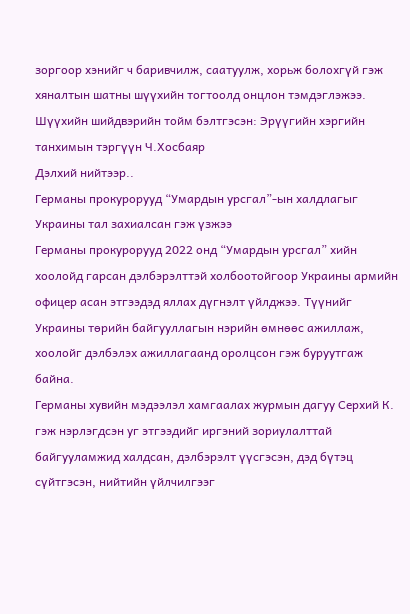зоргоор хэнийг ч баривчилж, саатуулж, хорьж болохгүй гэж хяналтын шатны шүүхийн тогтоолд онцлон тэмдэглэжээ.
Шүүхийн шийдвэрийн тойм бэлтгэсэн: Эрүүгийн хэргийн танхимын тэргүүн Ч.Хосбаяр
Дэлхий нийтээр..
Германы прокурорууд “Умардын урсгал”-ын халдлагыг Украины тал захиалсан гэж үзжээ
Германы прокурорууд 2022 онд “Умардын урсгал” хийн хоолойд гарсан дэлбэрэлттэй холбоотойгоор Украины армийн офицер асан этгээдэд яллах дүгнэлт үйлджээ. Түүнийг Украины төрийн байгууллагын нэрийн өмнөөс ажиллаж, хоолойг дэлбэлэх ажиллагаанд оролцсон гэж буруутгаж байна.
Германы хувийн мэдээлэл хамгаалах журмын дагуу Серхий К. гэж нэрлэгдсэн уг этгээдийг иргэний зориулалттай байгууламжид халдсан, дэлбэрэлт үүсгэсэн, дэд бүтэц сүйтгэсэн, нийтийн үйлчилгээг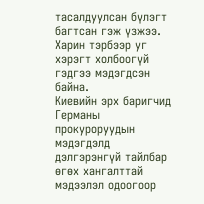тасалдуулсан бүлэгт багтсан гэж үзжээ. Харин тэрбээр уг хэрэгт холбоогүй гэдгээ мэдэгдсэн байна.
Киевийн эрх баригчид Германы прокуроруудын мэдэгдэлд дэлгэрэнгүй тайлбар өгөх хангалттай мэдээлэл одоогоор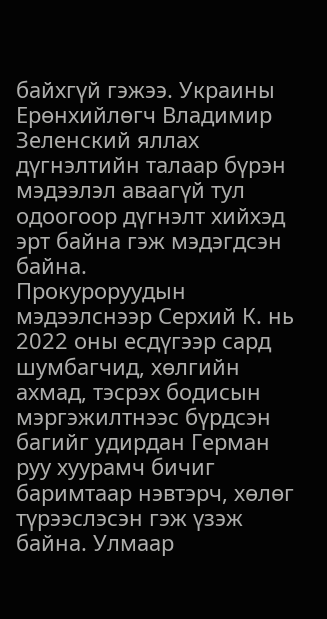байхгүй гэжээ. Украины Ерөнхийлөгч Владимир Зеленский яллах дүгнэлтийн талаар бүрэн мэдээлэл аваагүй тул одоогоор дүгнэлт хийхэд эрт байна гэж мэдэгдсэн байна.
Прокуроруудын мэдээлснээр Серхий К. нь 2022 оны есдүгээр сард шумбагчид, хөлгийн ахмад, тэсрэх бодисын мэргэжилтнээс бүрдсэн багийг удирдан Герман руу хуурамч бичиг баримтаар нэвтэрч, хөлөг түрээслэсэн гэж үзэж байна. Улмаар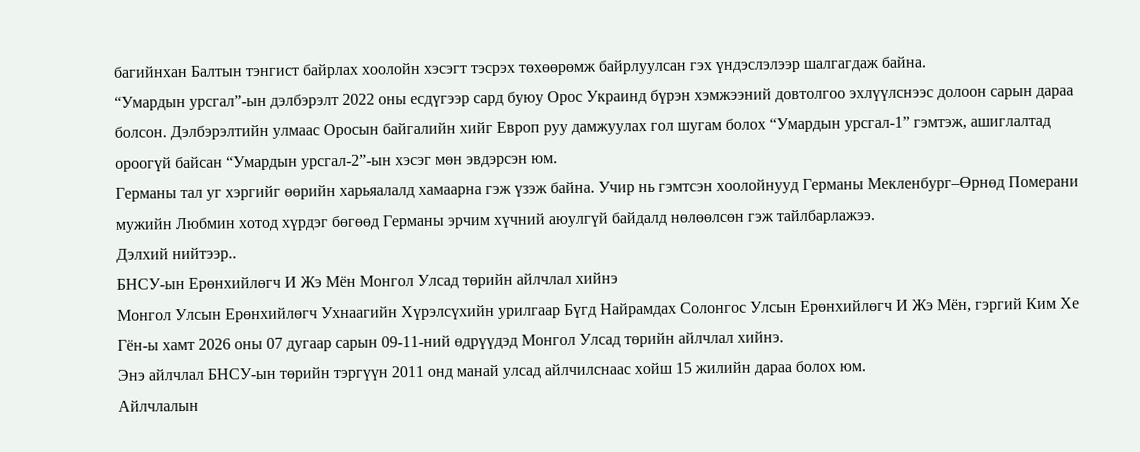багийнхан Балтын тэнгист байрлах хоолойн хэсэгт тэсрэх төхөөрөмж байрлуулсан гэх үндэслэлээр шалгагдаж байна.
“Умардын урсгал”-ын дэлбэрэлт 2022 оны есдүгээр сард буюу Орос Украинд бүрэн хэмжээний довтолгоо эхлүүлснээс долоон сарын дараа болсон. Дэлбэрэлтийн улмаас Оросын байгалийн хийг Европ руу дамжуулах гол шугам болох “Умардын урсгал-1” гэмтэж, ашиглалтад ороогүй байсан “Умардын урсгал-2”-ын хэсэг мөн эвдэрсэн юм.
Германы тал уг хэргийг өөрийн харьяалалд хамаарна гэж үзэж байна. Учир нь гэмтсэн хоолойнууд Германы Мекленбург–Өрнөд Померани мужийн Любмин хотод хүрдэг бөгөөд Германы эрчим хүчний аюулгүй байдалд нөлөөлсөн гэж тайлбарлажээ.
Дэлхий нийтээр..
БНСУ-ын Ерөнхийлөгч И Жэ Мён Монгол Улсад төрийн айлчлал хийнэ
Монгол Улсын Ерөнхийлөгч Ухнаагийн Хүрэлсүхийн урилгаар Бүгд Найрамдах Солонгос Улсын Ерөнхийлөгч И Жэ Мён, гэргий Ким Хе Гён-ы хамт 2026 оны 07 дугаар сарын 09-11-ний өдрүүдэд Монгол Улсад төрийн айлчлал хийнэ.
Энэ айлчлал БНСУ-ын төрийн тэргүүн 2011 онд манай улсад айлчилснаас хойш 15 жилийн дараа болох юм.
Айлчлалын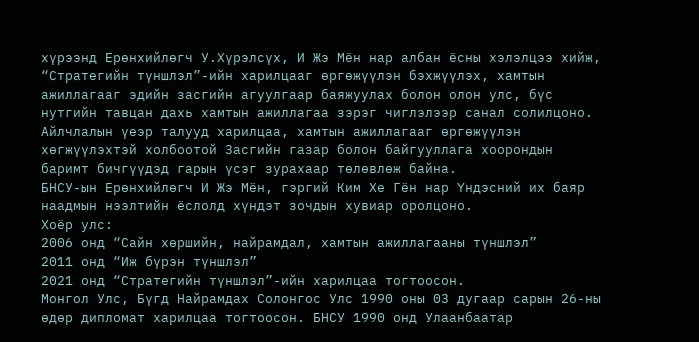хүрээнд Ерөнхийлөгч У.Хүрэлсүх, И Жэ Мён нар албан ёсны хэлэлцээ хийж, “Стратегийн түншлэл”-ийн харилцааг өргөжүүлэн бэхжүүлэх, хамтын ажиллагааг эдийн засгийн агуулгаар баяжуулах болон олон улс, бүс нутгийн тавцан дахь хамтын ажиллагаа зэрэг чиглэлээр санал солилцоно.
Айлчлалын үеэр талууд харилцаа, хамтын ажиллагааг өргөжүүлэн хөгжүүлэхтэй холбоотой Засгийн газар болон байгууллага хоорондын баримт бичгүүдэд гарын үсэг зурахаар төлөвлөж байна.
БНСУ-ын Ерөнхийлөгч И Жэ Мён, гэргий Ким Хе Гён нар Үндэсний их баяр наадмын нээлтийн ёслолд хүндэт зочдын хувиар оролцоно.
Хоёр улс:
2006 онд “Сайн хөршийн, найрамдал, хамтын ажиллагааны түншлэл”
2011 онд “Иж бүрэн түншлэл”
2021 онд “Стратегийн түншлэл”-ийн харилцаа тогтоосон.
Монгол Улс, Бүгд Найрамдах Солонгос Улс 1990 оны 03 дугаар сарын 26-ны өдөр дипломат харилцаа тогтоосон. БНСУ 1990 онд Улаанбаатар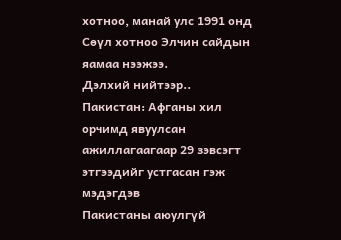хотноо, манай улс 1991 онд Сөүл хотноо Элчин сайдын яамаа нээжээ.
Дэлхий нийтээр..
Пакистан: Афганы хил орчимд явуулсан ажиллагаагаар 29 зэвсэгт этгээдийг устгасан гэж мэдэгдэв
Пакистаны аюулгүй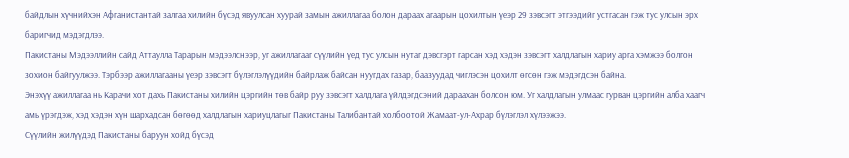байдлын хүчнийхэн Афганистантай залгаа хилийн бүсэд явуулсан хуурай замын ажиллагаа болон дараах агаарын цохилтын үеэр 29 зэвсэгт этгээдийг устгасан гэж тус улсын эрх баригчид мэдэгдлээ.
Пакистаны Мэдээллийн сайд Аттаулла Тарарын мэдээлснээр, уг ажиллагааг сүүлийн үед тус улсын нутаг дэвсгэрт гарсан хэд хэдэн зэвсэгт халдлагын хариу арга хэмжээ болгон зохион байгуулжээ. Тэрбээр ажиллагааны үеэр зэвсэгт бүлэглэлүүдийн байрлаж байсан нуугдах газар, баазуудад чиглэсэн цохилт өгсөн гэж мэдэгдсэн байна.
Энэхүү ажиллагаа нь Карачи хот дахь Пакистаны хилийн цэргийн төв байр руу зэвсэгт халдлага үйлдэгдсэний дараахан болсон юм. Уг халдлагын улмаас гурван цэргийн алба хаагч амь үрэгдэж, хэд хэдэн хүн шархадсан бөгөөд халдлагын хариуцлагыг Пакистаны Талибантай холбоотой Жамаат-ул-Ахрар бүлэглэл хүлээжээ.
Сүүлийн жилүүдэд Пакистаны баруун хойд бүсэд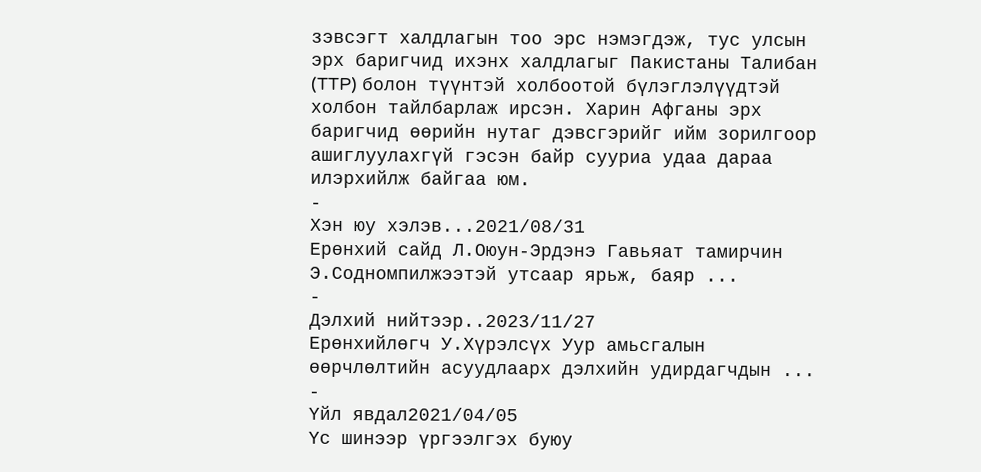зэвсэгт халдлагын тоо эрс нэмэгдэж, тус улсын эрх баригчид ихэнх халдлагыг Пакистаны Талибан (TTP) болон түүнтэй холбоотой бүлэглэлүүдтэй холбон тайлбарлаж ирсэн. Харин Афганы эрх баригчид өөрийн нутаг дэвсгэрийг ийм зорилгоор ашиглуулахгүй гэсэн байр сууриа удаа дараа илэрхийлж байгаа юм.
-
Хэн юу хэлэв...2021/08/31
Ерөнхий сайд Л.Оюун-Эрдэнэ Гавьяат тамирчин Э.Содномпилжээтэй утсаар ярьж, баяр ...
-
Дэлхий нийтээр..2023/11/27
Ерөнхийлөгч У.Хүрэлсүх Уур амьсгалын өөрчлөлтийн асуудлаарх дэлхийн удирдагчдын ...
-
Үйл явдал2021/04/05
Үс шинээр үргээлгэх буюу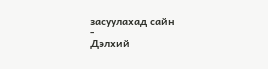засуулахад сайн
-
Дэлхий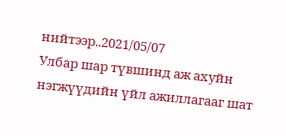нийтээр..2021/05/07
Улбар шар түвшинд аж ахуйн нэгжүүдийн үйл ажиллагааг шат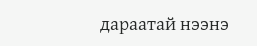дараатай нээнэ